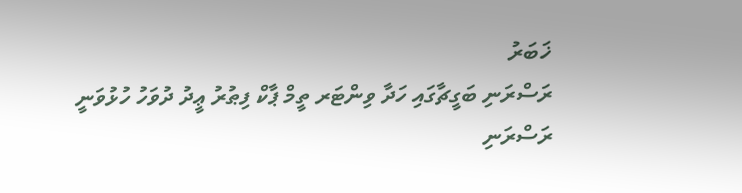ޚަބަރު
ރަސްރަނި ބަގީޗާގައި ހަދާ ވިންޓަރ ތީމް ޕާކް ފިޠުރު ޢީދު ދުވަހު ހުޅުވަނީ
ރަސްރަނި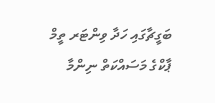ބަގީޗާގައި ހަދާ ވިންޓަރ ތީމް ޕާކްގެ މަސައްކަތް ނިންމާ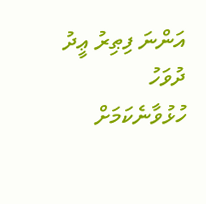އަންނަ ފިޠިރު ޢީދު ދުވަހު ހުޅުވާނެކަމަށް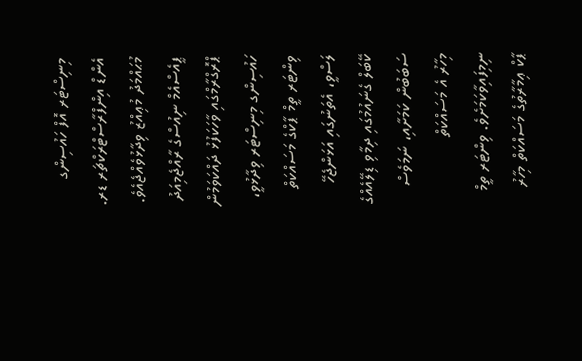މިނިސްޓަރ އޮފް ހައުސިންގ އެންޑް އިންފްރާސްޓްރަކްޗަރ ޑރ. މުޙައްމަދު މުޢިއްޒު ވިދާޅުވެއްޖެއެވެ.
ޕީއެސްއެމް ނިއުސްގެ ރާއްޖެމިއަދު ޕްރޮގްރާމްގައި ވާހަކަފުޅު ދައްކަވަމުން ހައުސިންގ މިނިސްޓަރ ވިދާޅުވީ، ވިންޓަރ ތީމް ޕާކްގެ މަސައްކަތް ލަސްވީ، އެތަނުގައި އަޅަންޖެހޭ ކޭބަލް ގެނައުމުގައި ދިމާވި ޑިލޭއެއްގެ ސަބަބުން ކަމަށާއި، ނަމަވެސް މިހާރު އެ މަސައްކަތް ނިމިފައިވާކަމަށެވެ. ވިންޓަރ ތީމް ޕާކް ޢިމާރާތުގެ މަސައްކަތް މިހާރު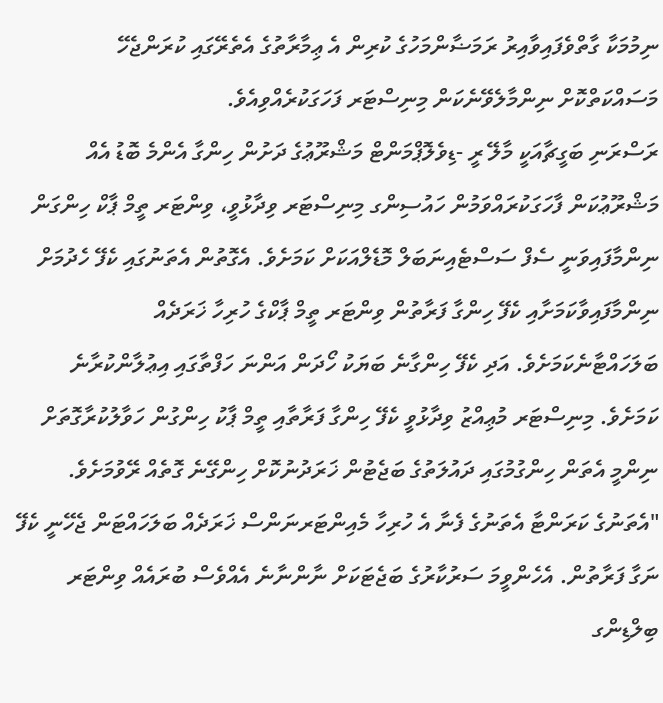ނިމުމަކާ ގާތްވެފައިވާއިރު ރަމަޟާންމަހުގެ ކުރިން އެ ޢިމާރާތުގެ އެތެރޭގައި ކުރަންޖެހޭ މަސައްކަތްކޮށް ނިންމާލެވޭނެކަން މިނިސްޓަރ ފަހަގަކުރެއްވިއެވެ.
ރަސްރަނި ބަގީޗާއަކީ މާލޭ ރީ -ޑިވެލޮޕްމަންޓް މަޝްރޫޢުގެ ދަށުން ހިންގާ އެންމެ ބޮޑު އެއް މަޝްރޫޢުކަން ފާހަގަކުރައްވަމުން ހައުސިންގ މިނިސްޓަރ ވިދާޅުވީ، ވިންޓަރ ތީމް ޕާކް ހިންގަން ނިންމާފައިވަނީ ސެފް ސަސްޓެއިނަބަލް މޮޑެލްއަކަށް ކަމަށެވެ. އެގޮތުން އެތަނުގައި ކެފޭ ހެދުމަށް ނިންމާފައިވާކަމަށާއި ކެފޭ ހިންގާ ފަރާތުން ވިންޓަރ ތީމް ޕާކްގެ ހުރިހާ ޚަރަދެއް ބަލަހައްޓާނެކަމަށެވެ. އަދި ކެފޭ ހިންގާނެ ބަޔަކު ހޯދަން އަންނަ ހަފްތާގައި އިޢުލާންކުރާނެ ކަމަށެވެ. މިނިސްޓަރ މުޢިއްޒު ވިދާޅުވީ ކެފޭ ހިންގާ ފަރާތާއި ތީމް ޕާކު ހިންގުން ހަވާލުކުރާގޮތަށް ނިންމީ އެތަން ހިންގުމުގައި ދައުލަތުގެ ބަޖެޓުން ޚަރަދުނުކޮށް ހިންގޭނެ ގޮތެއް ރޭވުމަށެވެ.
"އެތަނުގެ ކަރަންޓާ އެތަނުގެ ފެނާ އެ ހުރިހާ މެއިންޓަރނަންސް ޚަރަދެއް ބަލަހައްޓަން ޖެހޭނީ ކެފޭ ނަގާ ފަރާތުން. އެހެންވީމަ ސަރުކާރުގެ ބަޖެޓަކަށް ނާންނާނެ އެއްވެސް ބުރައެއް ވިންޓަރ ބިލްޑިންގ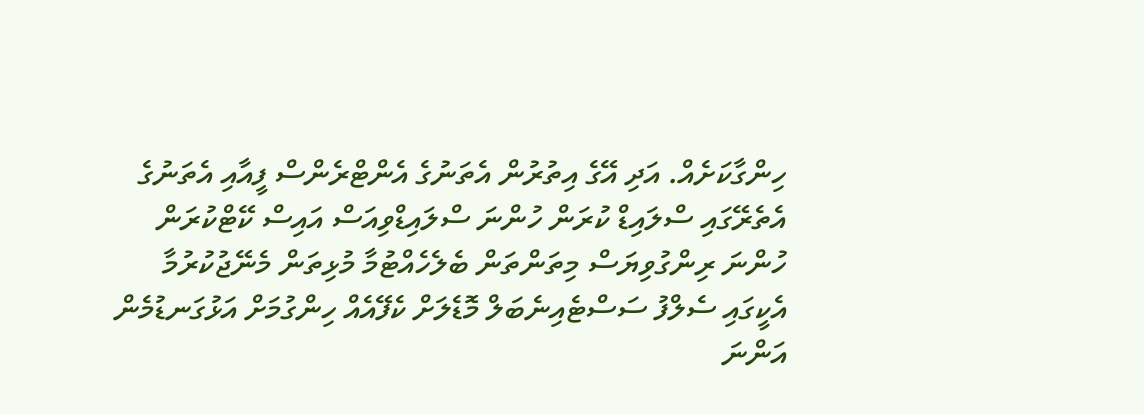ހިންގާކަށެއް. އަދި އޭގެ އިތުރުން އެތަނުގެ އެންޓްރެންސް ފީއާއި އެތަނުގެ އެތެރޭގައި ސްލައިޑް ކުރަން ހުންނަ ސްލައިޑްވިއަސް އައިސް ކޭޓްކުރަން ހުންނަ ރިންގުވިޔަސް މިތަންތަން ބެލެހެއްޓުމާ މުޅިތަން މެނޭޖުކުރުމާ އެކީގައި ސެލްފު ސަސްޓެއިނެބަލް މޮޑެލަށް ކެފޭއެއް ހިންގުމަށް އަޅުގަނޑުމެން އަންނަ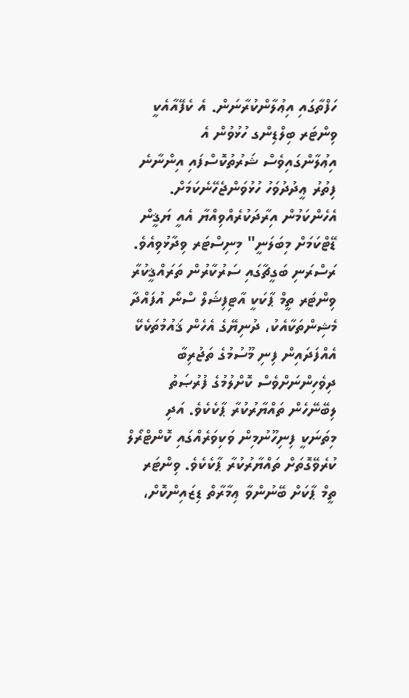ހަފްތާގައި އިޢުލާންކުރާނަން. އެ ކެފޭއާއެކީ ވިންޓަރ ބިލްޑިންގ ހުޅުވުން އެ އިޢުލާންގައިވެސް ޝަރުތުކޮސްފައި އިންނާނެ ފިތުރު ޢީދުދުވަހު ހުޅުވަންޖެހޭނެކަމަށް. އެހެންކަމުން އިރާދަކުރެއްވިއްޔާ އެއީ ޔަޤީން ޑޭޓްކަމަށް މިބަލަނީ" މިނިސްޓަރ ވިދާޅުވިއެވެ.
ރަސްރަނި ބަގީޗާގައި ސަރުކާރުން ތަރައްޤީކުރާ ވިންޓަރ ތީމް ޕާކަކީ އާޓިފިޝަލް ސްނޯ އުފައްދާ މެޝިންތަކާއެކު، ދުނިޔޭގެ އެހެން ޤައުމުތަކެކޭ އެއްފަދައިން ފިނި މޫސުމުގެ ތަޖުރިބާ ދިވެހިންނަށްވެސް ކޮށްލުމުގެ ފުރުޞަތު ލިބޭނޭހެން ތައްޔާރުކުރާ ޕާކެކެވެ. އަދި މިތަނަކީ ފިނިހޫނުމިން ވަކިވަރެއްގައި ކޮންޓްރޯލް ކުރެވޭގޮތަށް ތައްޔާރުކުރާ ޕާކެކެވެ. ވިންޓަރ ތީމް ޕާކަށް ބޭނުންވާ ޢިމާރާތް ޑިޒައިންކޮށް،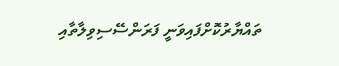ތައްޔާރުކޮށްފައިވަނީ ފަރަންސޭސިވިލާތާއި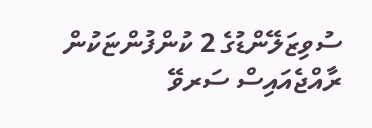ސުވިޒަލޭންޑުގެ 2 ކުންފުންޏަކުން ރާއްޖެއައިސް ސަރވޭ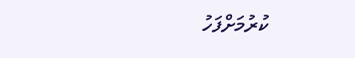ކުރުމަށްފަހު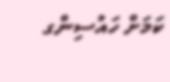ކަމަށް ހައުސިންގ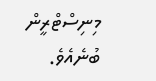މިނިސްޓްރީން ބުނެއެވެ.